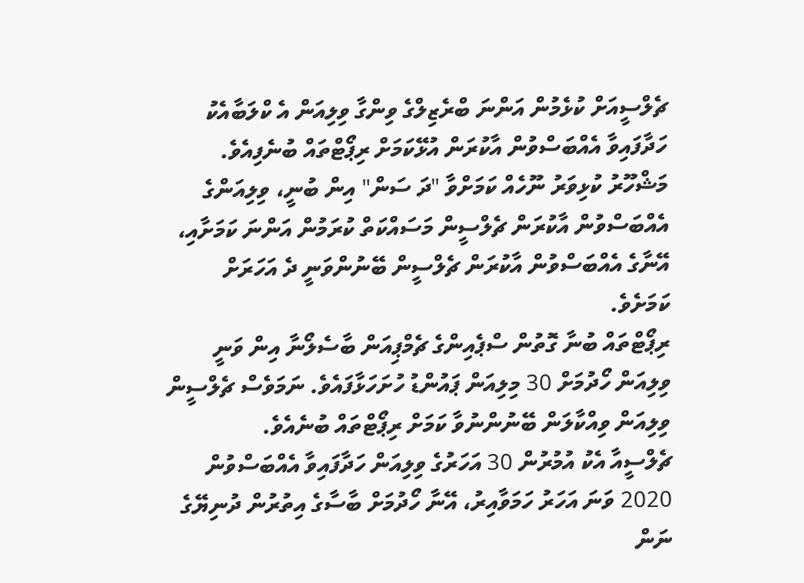ޗެލްސީއަށް ކުޅެމުން އަންނަ ބްރެޒިލްގެ ވިންގާ ވިލިއަން އެ ކްލަބާއެކު ހަދާފައިވާ އެއްބަސްވުން އާކުރަން އުޅޭކަމަށް ރިޕޯޓްތައް ބުނެފިއެވެ.
މަޝްހޫރު ކުޅިވަރު ނޫހެއް ކަމަށްވާ "ދަ ސަން" އިން ބުނީ، ވިލިއަންގެ އެއްބަސްވުން އާކުރަން ޗެލްސީން މަސައްކަތް ކުރަމުން އަންނަ ކަމަށާއި، އޭނާގެ އެއްބަސްވުން އާކުރަން ޗެލްސީން ބޭނުންވަނީ ދެ އަހަރަށް ކަމަށެވެ.
ރިޕޯޓްތައް ބުނާ ގޮތުން ސްޕެއިންގެ ޗެމްޕިއަން ބާސެލޯނާ އިން ވަނީ ވިލިއަން ހޯދުމަށް 30 މިލިއަން ޕައުންޑު ހުށަހަޅާފައެވެ. ނަމަވެސް ޗެލްސީން ވިލިއަން ވިއްކާލަން ބޭނުންނުވާ ކަމަށް ރިޕޯޓްތައް ބުނެއެވެ.
ޗެލްސީއާ އެކު އުމުރުން 30 އަހަރުގެ ވިލިއަން ހަދާފައިވާ އެއްބަސްވުން 2020 ވަނަ އަހަރު ހަމަވާއިރު، އޭނާ ހޯދުމަށް ބާސާގެ އިތުރުން ދުނިޔޭގެ ނަން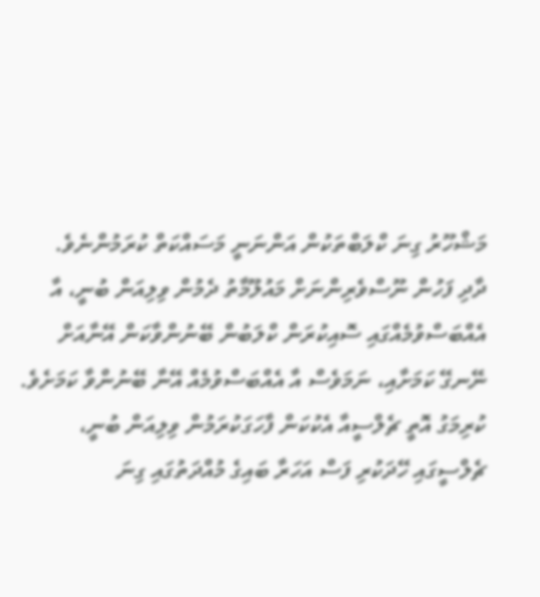މަޝްހޫރު ގިނަ ކްލަބްތަކުން އަންނަނީ މަސައްކަތް ކުރަމުންނެވެ.
ދާދި ފަހުން ނޫސްވެރިންނަށް މައުލޫމާތު ދެމުން ވިލިއަން ބުނީ، އާ އެއްބަސްވުމެއްގައި ސޮއިކުރަން ކްލަބުން ބޭނުންވާކަން އޭނާއަށް ނޭނގޭ ކަމަށާއި، ނަމަވެސް އާ އެއްބަސްވުމެއް އޭނާ ބޭނުންވާ ކަމަށެވެ.
ކުރިމަގު އޮތީ ޗެލްސީއާ އެކުކަން ފާހަގަކުރަމުން ވިލިއަން ބުނީ، ޗެލްސީގައި ހޭދަކުރި ފަސް އަހަރާ ބައިގެ މުއްދަތުގައި ގިނަ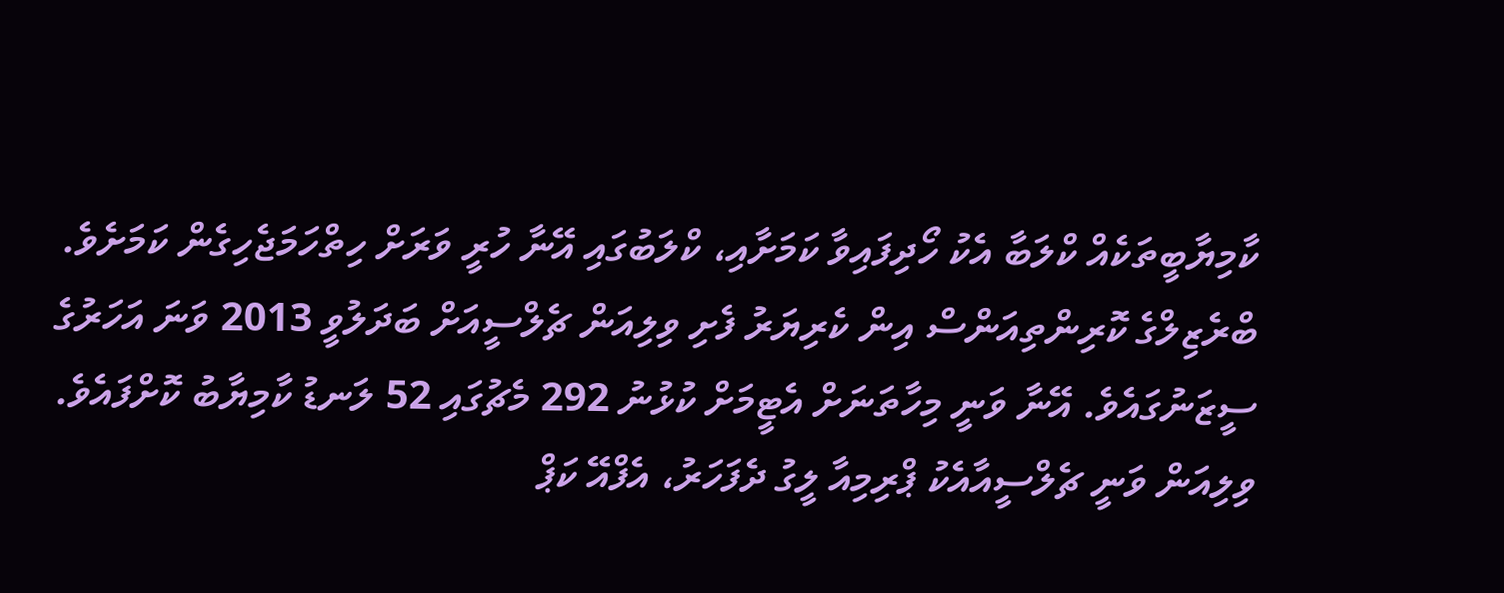ކާމިޔާބީތަކެއް ކްލަބާ އެކު ހޯދިފައިވާ ކަމަށާއި، ކްލަބުގައި އޭނާ ހުރީ ވަރަށް ހިތްހަމަޖެހިގެން ކަމަށެވެ.
ބްރެޒިލްގެ ކޮރިންތިއަންސް އިން ކެރިޔަރު ފެށި ވިލިއަން ޗެލްސީއަށް ބަދަލުވީ 2013 ވަނަ އަހަރުގެ ސީޒަނުގައެވެ. އޭނާ ވަނީ މިހާތަނަށް އެޓީމަށް ކުޅުނު 292 މެޗުގައި 52 ލަނޑު ކާމިޔާބު ކޮށްފައެވެ.
ވިލިއަން ވަނީ ޗެލްސީއާއެކު ޕްރިމިއާ ލީގު ދެފަހަރު، އެފްއޭ ކަޕް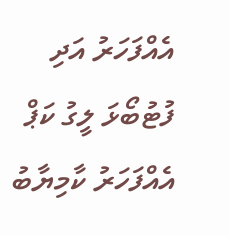އެއްފަހަރު އަދި ފުޓުބޯޅަ ލީގު ކަޕް އެއްފަހަރު ކާމިޔާބު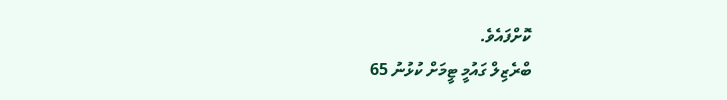ކޮށްފައެވެ.
ބްރެޒިލް ގައުމީ ޓީމަށް ކުޅުނު 65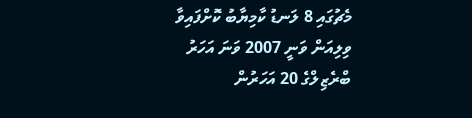މެޗުގައި 8 ލަނޑު ކާމިޔާބު ކޮށްފައިވާ ވިލިއަން ވަނީ 2007 ވަނަ އަހަރު ބްރެޒިލްގެ 20 އަހަރުން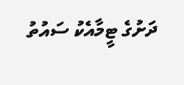ދަށުގެ ޓީމާއެކު ސައުތު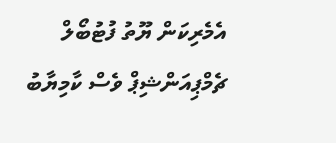އެމެރިކަން ޔޫތު ފުޓުބޯލް ޗެމްޕިއަންޝިޕް ވެސް ކާމިޔާބު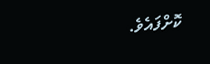ކޮށްފައެވެ.